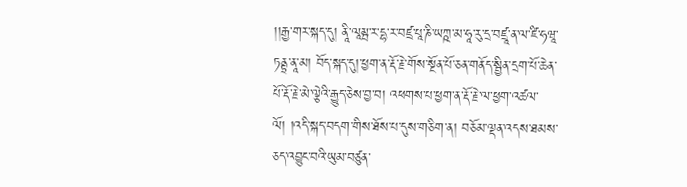།།རྒྱ་གར་སྐད་དུ། ནཱི་ལཱམྦ་ར་དྷ་ར་བཛྲ་པཱ་ཎི་ཡཀྵ་མ་ཧཱ་རུ་དྲ་བཛྲཱ་ན་ལ་ཛི་ཧཝཱ་ཏནྟྲ་ནཱ་མ། བོད་སྐད་དུ།་ཕྱག་ན་རྡོ་རྗེ་གོས་སྔོན་པོ་ཅན་གནོད་སྦྱིན་དྲག་པོ་ཆེན་པོ་རྡོ་རྗེ་མེ་ལྕེའི་རྒྱུད་ཅེས་བྱ་བ། འཕགས་པ་ཕྱག་ན་རྡོ་རྗེ་ལ་ཕྱག་འཚལ་ལོ། །འདི་སྐད་བདག་གིས་ཐོས་པ་དུས་གཅིག་ན། བཅོམ་ལྡན་འདས་ཐམས་ཅད་འབྱུང་བའི་ཡུམ་བཙུན་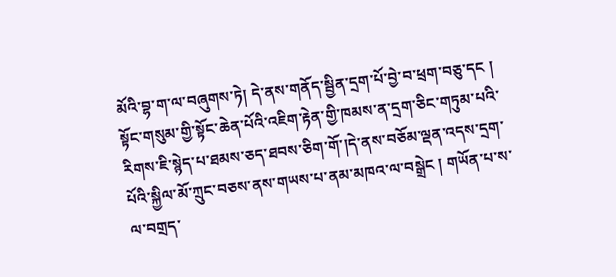མོའི་བྷ་ག་ལ་བཞུགས་ཏེ། དེ་ནས་གནོད་སྦྱིན་དྲག་པོ་བྱེ་བ་ཕྲག་བཅུ་དང ། སྟོང་གསུམ་གྱི་སྟོང་ཆེན་པོའི་འཇིག་རྟེན་གྱི་ཁམས་ན་དྲག་ཅིང་གཏུམ་པའི་རིགས་ཇི་སྙེད་པ་ཐམས་ཅད་ཐབས་ཅིག་གོ་།དེ་ནས་བཅོམ་ལྡན་འདས་དྲག་པོའི་སྐྱིལ་མོ་ཀྲུང་བཅས་ནས་གཡས་པ་ནམ་མཁའ་ལ་བསྒྲེང ། གཡོན་པ་ས་ལ་བགྲད་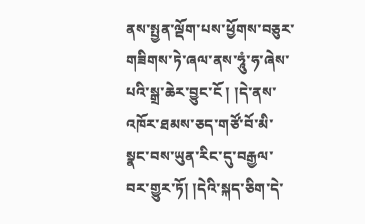ནས་སྤྱན་ལྡོག་པས་ཕྱོགས་བཅུར་གཟིགས་ཏེ་ཞལ་ནས་ཧཱུཾ་ཧ་ཞེས་པའི་སྒྲ་ཆེར་བྱུང་ངོ ། །དེ་ནས་འཁོར་ཐམས་ཅད་གཙོ་བོ་མི་སྣང་བས་ཡུན་རིང་དུ་བརྒྱལ་བར་གྱུར་ཏོ། །དེའི་སྐད་ཅིག་དེ་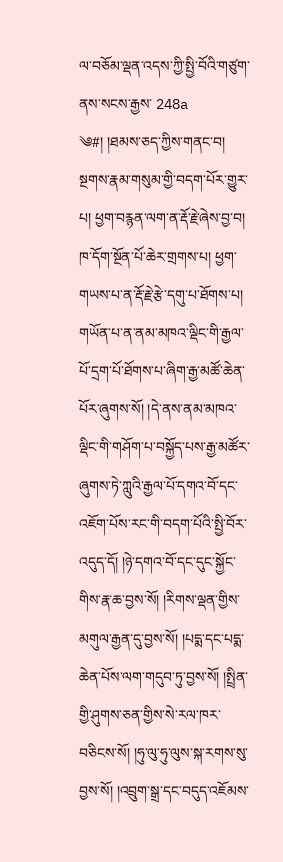ལ་བཅོམ་ལྡན་འདས་ཀྱི་སྤྱི་བོའི་གཙུག་ནས་སངས་རྒྱས་ 248a ༄#། །ཐམས་ཅད་ཀྱིས་གནང་བ། སྔགས་རྣམ་གསུམ་གྱི་བདག་པོར་གྱུར་པ། ཕྱག་བརྙན་ལག་ན་རྡོ་རྗེ་ཞེས་བྱ་བ། ཁ་དོག་སྔོན་པོ་ཆེར་གྲགས་པ། ཕྱག་གཡས་པ་ན་རྡོ་རྗེ་རྩེ་དགུ་པ་ཐོགས་པ། གཡོན་པ་ན་ནམ་མཁའ་ལྡིང་གི་རྒྱལ་པོ་དྲག་པོ་ཐོགས་པ་ཞིག་རྒྱ་མཚོ་ཆེན་པོར་ཞུགས་སོ། །དེ་ནས་ནམ་མཁའ་ལྡིང་གི་གཤོག་པ་བསྐྱོད་པས་རྒྱ་མཚོར་ཞུགས་ཏེ་ཀླུའི་རྒྱལ་པོ་དགའ་བོ་དང་འཇོག་པོས་རང་གི་བདག་པོའི་སྤྱི་བོར་འདུད་དོ། །ཉེ་དགའ་བོ་དང་དུང་སྐྱོང་གིས་རྣ་ཆ་བྱས་སོ། །རིགས་ལྡན་གྱིས་མགུལ་རྒྱན་དུ་བྱས་སོ། །པདྨ་དང་པདྨ་ཆེན་པོས་ལག་གདུབ་ཏུ་བྱས་སོ། །སྤྲིན་གྱི་ཤུགས་ཅན་གྱིས་སེ་རལ་ཁར་བཅིངས་སོ། །ཧུ་ལུ་ཧུ་ལུས་སྐ་རགས་སུ་བྱས་སོ། །འབྲུག་སྒྲ་དང་བདུད་འཇོམས་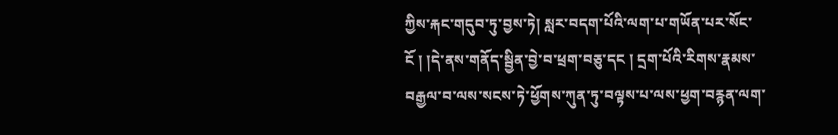ཀྱིས་རྐང་གདུབ་ཏུ་བྱས་ཏེ། སླར་བདག་པོའི་ལག་པ་གཡོན་པར་སོང་ངོ ། །དེ་ནས་གནོད་སྦྱིན་བྱེ་བ་ཕྲག་བཅུ་དང ། དྲག་པོའི་རིགས་རྣམས་བརྒྱལ་བ་ལས་སངས་ཏེ་ཕྱོགས་ཀུན་ཏུ་བལྟས་པ་ལས་ཕྱག་བརྙན་ལག་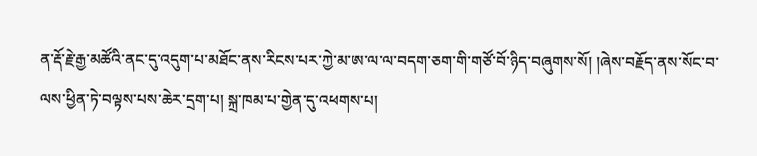ན་རྡོ་རྗེ་རྒྱ་མཚོའི་ནང་དུ་འདུག་པ་མཐོང་ནས་རིངས་པར་ཀྱེ་མ་ཨ་ལ་ལ་བདག་ཅག་གི་གཙོ་བོ་ཉིད་བཞུགས་སོ། །ཞེས་བརྗོད་ནས་སོང་བ་ལས་ཕྱིན་ཏེ་བལྟས་པས་ཆེར་དྲག་པ། སྐྲ་ཁམ་པ་གྱེན་དུ་འཕགས་པ།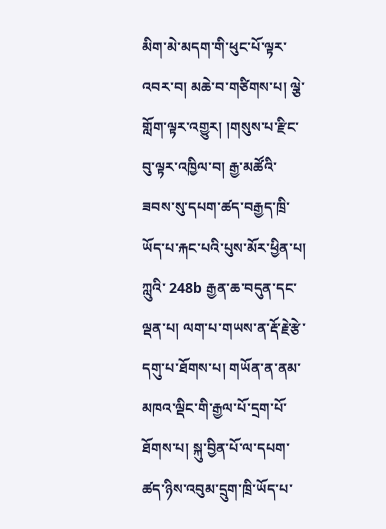མིག་མེ་མདག་གི་ཕུང་པོ་ལྟར་འབར་བ། མཆེ་བ་གཙིགས་པ། ལྕེ་གློག་ལྟར་འགྱུར། །གསུས་པ་རྫིང་བུ་ལྟར་འཁྱིལ་བ། རྒྱ་མཚོའི་ཟབས་སུ་དཔག་ཚད་བརྒྱད་ཁྲི་ཡོད་པ་རྐང་པའི་པུས་མོར་ཕྱིན་པ། ཀླུའི་ 248b རྒྱན་ཆ་བདུན་དང་ལྡན་པ། ལག་པ་གཡས་ན་རྡོ་རྗེ་རྩེ་དགུ་པ་ཐོགས་པ། གཡོན་ན་ནམ་མཁའ་ལྡིང་གི་རྒྱལ་པོ་དྲག་པོ་ཐོགས་པ། སྐུ་བྱིན་པོ་ལ་དཔག་ཚད་ཉིས་འབུམ་དྲུག་ཁྲི་ཡོད་པ་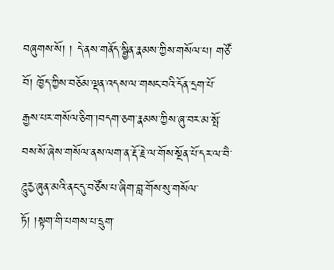བཞུགས་སོ། ། དེ་ནས་གནོད་སྦྱིན་རྣམས་ཀྱིས་གསོལ་པ། གཙོ་བོ། ཁྱོད་ཀྱིས་བཅོམ་ལྡན་འདས་ལ་གསང་བའི་དོན་དྲག་པོ་རྒྱས་པར་གསོལ་ཅིག་།བདག་ཅག་རྣམས་ཀྱིས་ཞུ་བར་མ་སྤོ་བས་སོ་ཞེས་གསོལ་ནས་ལག་ན་རྡོ་རྗེ་ལ་གོས་སྔོན་པོ་དར་ལ་བཻ་ཌཱུརྱ་ཞུན་མའི་ནང་དུ་བཙོས་པ་ཞིག་བླ་གོས་སུ་གསོལ་ཏོ། །སྟག་གི་པགས་པ་དྲུག་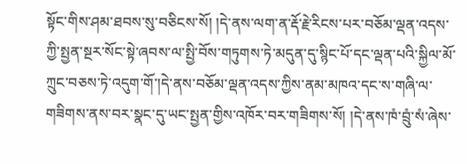སྟོང་གིས་ཤམ་ཐབས་སུ་བཅིངས་སོ། །དེ་ནས་ལག་ན་རྡོ་རྗེ་རིངས་པར་བཅོམ་ལྡན་འདས་ཀྱི་སྤྱན་སྔར་སོང་སྟེ་ཞབས་ལ་སྤྱི་བོས་གཏུགས་ཏེ་མདུན་དུ་སྙིང་པོ་དང་ལྡན་པའི་སྐྱིལ་མོ་ཀྲུང་བཅས་ཏེ་འདུག་གོ་།དེ་ནས་བཅོམ་ལྡན་འདས་ཀྱིས་ནམ་མཁའ་དང་ས་གཞི་ལ་གཟིགས་ནས་བར་སྣང་དུ་ཡང་སྤྱན་གྱིས་འཁོར་བར་གཟིགས་སོ། །དེ་ནས་ཁཾ་བྲུཾ་སཾ་ཞེས་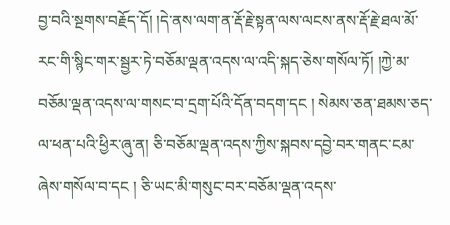བྱ་བའི་སྔགས་བརྗོད་དོ། །དེ་ནས་ལག་ན་རྡོ་རྗེ་སྟན་ལས་ལངས་ནས་རྡོ་རྗེ་ཐལ་མོ་རང་གི་སྙིང་གར་སྦྱར་ཏེ་བཅོམ་ལྡན་འདས་ལ་འདི་སྐད་ཅེས་གསོལ་ཏོ། །ཀྱེ་མ་བཅོམ་ལྡན་འདས་ལ་གསང་བ་དྲག་པོའི་དོན་བདག་དང ། སེམས་ཅན་ཐམས་ཅད་ལ་ཕན་པའི་ཕྱིར་ཞུ་ན། ཅི་བཅོམ་ལྡན་འདས་ཀྱིས་སྐབས་དབྱེ་བར་གནང་ངམ་ཞེས་གསོལ་བ་དང ། ཅི་ཡང་མི་གསུང་བར་བཅོམ་ལྡན་འདས་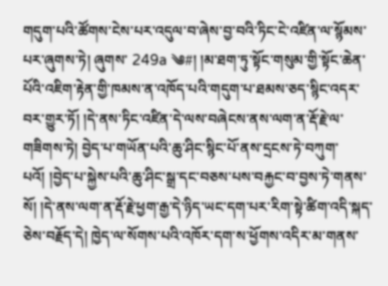གདུག་པའི་ཚོགས་ངེས་པར་འདུལ་བ་ཞེས་བྱ་བའི་ཏིང་ངེ་འཛིན་ལ་སྙོམས་པར་ཞུགས་ཏེ། ཞུགས་ 249a ༄#། །མ་ཐག་ཏུ་སྟོང་གསུམ་གྱི་སྟོང་ཆེན་པོའི་འཇིག་རྟེན་གྱི་ཁམས་ན་འཁོད་པའི་གདུག་པ་ཐམས་ཅད་སྙིང་འདར་བར་གྱུར་ཏོ། །དེ་ནས་ཏིང་འཛིན་དེ་ལས་བཞེངས་ནས་ལག་ན་རྡོ་རྗེ་ལ་གཟིགས་ཏེ། བྱེད་པ་གཡོན་པའི་ཆུ་ཤིང་སྙིང་པོ་ནས་དྲངས་ཏེ་བཀུག་པའོ། །བྱེད་པ་སྐྱེས་པའི་ཆུ་ཤིང་སྒྲ་དང་བཅས་པས་བརྐྱང་བ་བྱས་ཏེ་གནས་སོ། །དེ་ནས་ལག་ན་རྡོ་རྗེ་ཕྱག་རྒྱ་དེ་ཉིད་ཡང་དག་པར་རིག་སྟེ་ཚིག་འདི་སྐད་ཅེས་བརྗོད་དེ། ཁྱེད་ལ་སོགས་པའི་འཁོར་དག་ས་ཕྱོགས་འདིར་མ་གནས་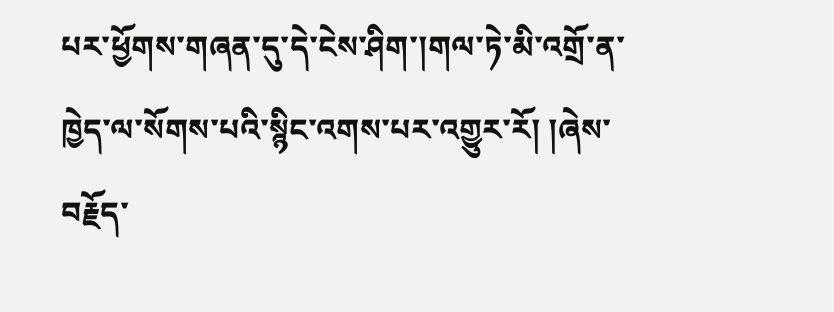པར་ཕྱོགས་གཞན་དུ་དེ་ངེས་ཤིག་།གལ་ཏེ་མི་འགྲོ་ན་ཁྱེད་ལ་སོགས་པའི་སྙིང་འགས་པར་འགྱུར་རོ། །ཞེས་བརྗོད་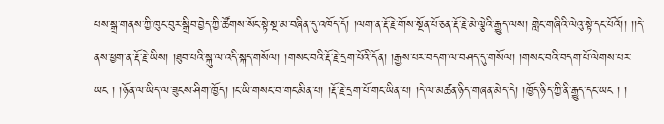པས་སྒྲ་གནས་ཀྱི་ཁུང་བུར་སྒྲིབ་བྱེད་ཀྱི་ཚོགས་སོང་སྟེ་སྔ་མ་བཞིན་དུ་འཁོད་དོ། །ལག་ན་རྡོ་རྗེ་གོས་སྔོན་པོ་ཅན་རྡོ་རྗེ་མེ་ལྕེའི་རྒྱུད་ལས། གླེང་གཞིའི་ལེའུ་སྟེ་དང་པོའོ།། །།དེ་ནས་ཕྱག་ན་རྡོ་རྗེ་ཡིས། །ཐུབ་པའི་སྐུ་ལ་འདི་སྐད་གསོལ། །གསང་བའི་རྡོ་རྗེ་དྲག་པོའི་དོན། །རྒྱས་པར་བདག་ལ་བཤད་དུ་གསོལ། །གསང་བའི་བདག་པོ་ལེགས་པར་ཡང ། །ཉོན་ལ་ཡིད་ལ་ཟུངས་ཤིག་ཁྱོད། །ང་ཡི་གསང་བ་གང་མིན་པ། །རྡོ་རྗེ་དྲག་པོ་གང་ཡིན་པ། །དེ་ལ་མཚན་ཉིད་གཞན་མེད་དེ། །ཁྱོད་ཉིད་ཀྱི་ནི་རྒྱུད་དང་ཡང ། །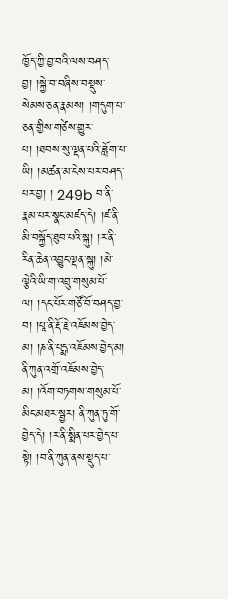ཁྱོད་ཀྱི་བྱ་བའི་ལས་བཤད་བྱ། །སྐྱེ་བ་བཞིས་བསྡུས་སེམས་ཅན་རྣམས། །གདུག་པ་ཅན་གྱིས་གཙེས་གྱུར་པ། །ཐབས་སུ་ལྡན་པའི་ཟློག་པ་ཡི། །མཚན་མ་ངེས་པར་བཤད་པར་བྱ། ། 249b བ་ནི་རྣམ་པར་སྣང་མཛད་དེ། །ཛ་ནི་མི་བསྐྱོད་ཐུབ་པའི་སྐུ། །ར་ནི་རིན་ཆེན་འབྱུང་ལྡན་སྐུ། །མེ་ལྕེའི་ཡི་ག་འབྲུ་གསུམ་པོ་ལ། །དང་པོར་གཙོ་བོ་བཤད་བྱ་བ། །པཱ་ནི་རྡོ་རྗེ་འཇོམས་བྱེད་མ། །ཎ་ནི་པདྨ་འཇོམས་བྱེད་མ། ནི་ཀུན་འགྲོ་འཇོམས་བྱེད་མ། །འོག་བཏགས་གསུམ་པོ་མིང་མཐར་སྦྱར། ནི་ཀུན་ཏུ་གོ་བྱེད་དེ། །ར་ནི་སྨིན་པར་བྱེད་པ་སྟེ། །བ་ནི་ཀུན་ནས་སྡུད་པ་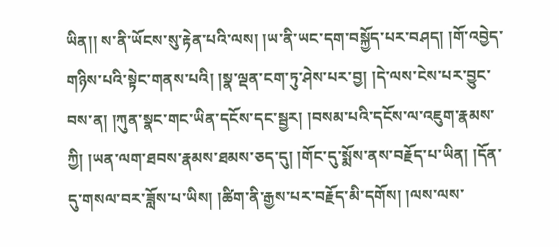ཡིན།། ས་ནི་ཡོངས་སུ་རྟེན་པའི་ལས། །ཡ་ནི་ཡང་དག་བསྐྱོད་པར་བཤད། །གོ་འབྱེད་གཉིས་པའི་སྟེང་གནས་པའི། །སྣ་ལྡན་ངག་ཏུ་ཤེས་པར་བྱ། །དེ་ལས་ངེས་པར་བྱུང་བས་ན། །ཀུན་སྣང་གང་ཡིན་དངོས་དང་སྦྱར། །བསམ་པའི་དངོས་ལ་འཇུག་རྣམས་ཀྱི། །ཡན་ལག་ཐབས་རྣམས་ཐམས་ཅད་དུ། །གོང་དུ་སྨོས་ནས་བརྗོད་པ་ཡིན། །དོན་དུ་གསལ་བར་ཟློས་པ་ཡིས། །ཚིག་ནི་རྒྱས་པར་བརྗོད་མི་དགོས། །ལས་ལས་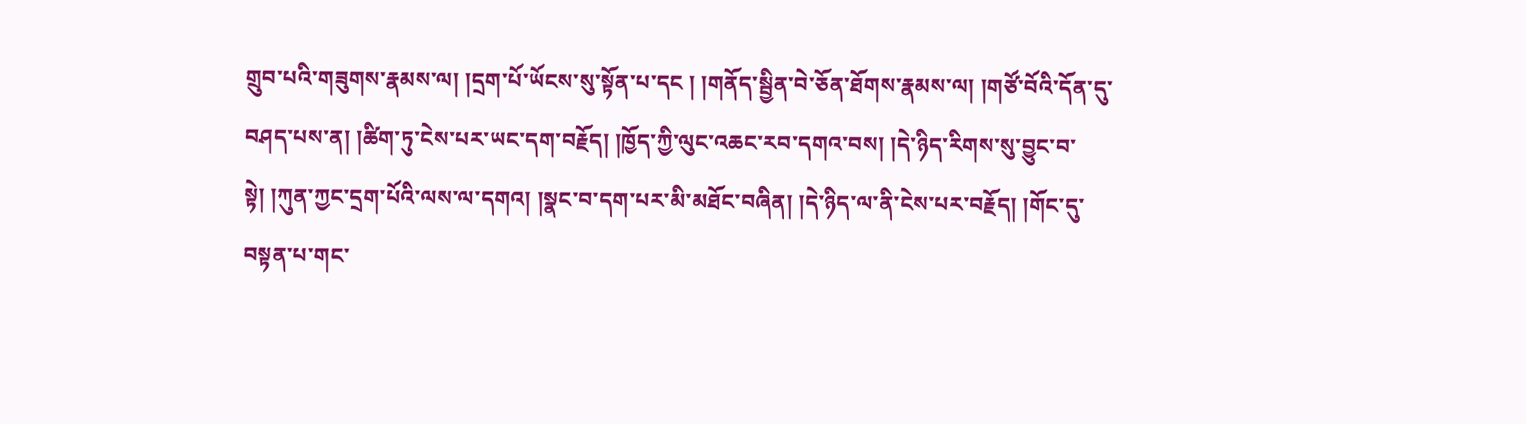གྲུབ་པའི་གཟུགས་རྣམས་ལ། །དྲག་པོ་ཡོངས་སུ་སྟོན་པ་དང ། །གནོད་སྦྱིན་བེ་ཅོན་ཐོགས་རྣམས་ལ། །གཙོ་བོའི་དོན་དུ་བཤད་པས་ན། །ཚིག་ཏུ་ངེས་པར་ཡང་དག་བརྗོད། །ཁྱོད་ཀྱི་ལུང་འཆང་རབ་དགའ་བས། །དེ་ཉིད་རིགས་སུ་བྱུང་བ་སྟེ། །ཀུན་ཀྱང་དྲག་པོའི་ལས་ལ་དགའ། །སྣང་བ་དག་པར་མི་མཐོང་བཞིན། །དེ་ཉིད་ལ་ནི་ངེས་པར་བརྗོད། །གོང་དུ་བསྟན་པ་གང་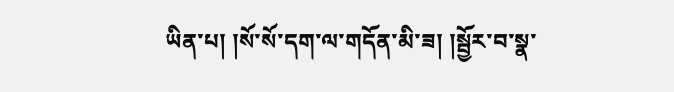ཡིན་པ། །སོ་སོ་དག་ལ་གདོན་མི་ཟ། །སྦྱོར་བ་སྣ་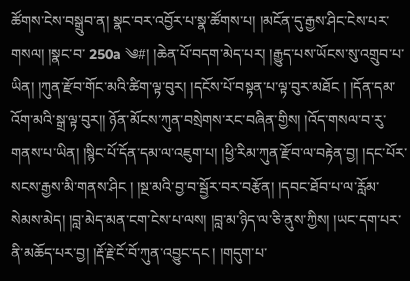ཚོགས་ངེས་བསྒྲུབ་ན། སྣང་བར་འབྱོར་པ་སྣ་ཚོགས་པ། །མངོན་དུ་རྒྱས་ཤིང་ངེས་པར་གསལ། །སྣང་བ་ 250a ༄#། །ཆེན་པོ་བདག་མེད་པར། །རྒྱུད་པས་ཡོངས་སུ་འགྲུབ་པ་ཡིན། །ཀུན་རྫོབ་གོང་མའི་ཚིག་ལྟ་བུར། །དངོས་པོ་བསྟན་པ་ལྟ་བུར་མཐོང ། །དོན་དམ་འོག་མའི་སྒྲ་ལྟ་བུར།། ཉོན་མོངས་ཀུན་བསྲེགས་རང་བཞིན་གྱིས། །འོད་གསལ་བ་རུ་གནས་པ་ཡིན། །སྙིང་པོ་དོན་དམ་ལ་འཇུག་པ། །ཕྱི་རིམ་ཀུན་རྫོབ་ལ་བརྟེན་བྱ། །དང་པོར་སངས་རྒྱས་མི་གནས་ཤིང ། །སྔ་མའི་བྱ་བ་སྦྱོར་བར་བརྩོན། །དབང་ཐོབ་པ་ལ་རློམ་སེམས་མེད། །བླ་མེད་མན་ངག་ངེས་པ་ལས། །བླ་མ་ཉིད་ལ་ཅི་ནུས་ཀྱིས། །ཡང་དག་པར་ནི་མཆོད་པར་བྱ། །རྡོ་རྗེ་ངོ་བོ་ཀུན་འབྱུང་དང ། །གདུག་པ་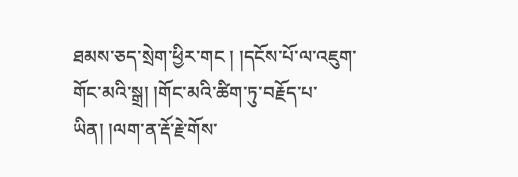ཐམས་ཅད་སྲེག་ཕྱིར་གང ། །དངོས་པོ་ལ་འཇུག་གོང་མའི་སྒྲ། །གོང་མའི་ཚིག་ཏུ་བརྗོད་པ་ཡིན། །ལག་ན་རྡོ་རྗེ་གོས་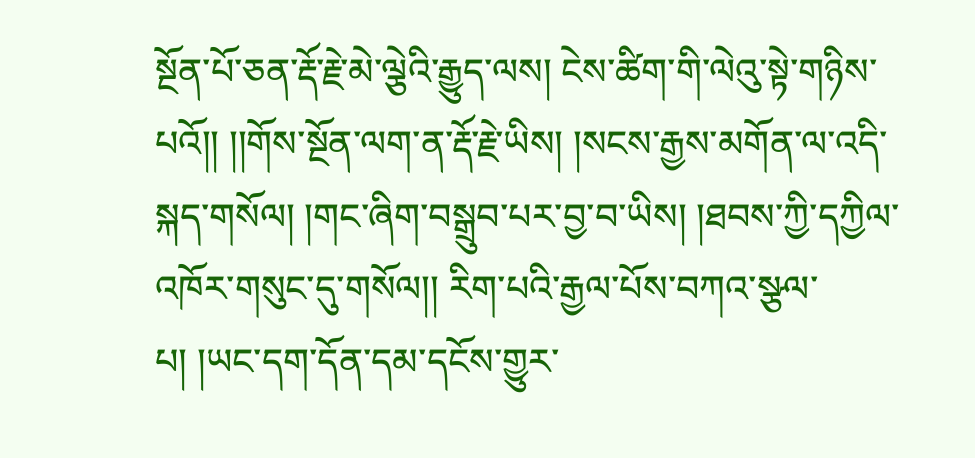སྔོན་པོ་ཅན་རྡོ་རྗེ་མེ་ལྕེའི་རྒྱུད་ལས། ངེས་ཚིག་གི་ལེའུ་སྟེ་གཉིས་པའོ།། །།གོས་སྔོན་ལག་ན་རྡོ་རྗེ་ཡིས། །སངས་རྒྱས་མགོན་ལ་འདི་སྐད་གསོལ། །གང་ཞིག་བསྒྲུབ་པར་བྱ་བ་ཡིས། །ཐབས་ཀྱི་དཀྱིལ་འཁོར་གསུང་དུ་གསོལ།། རིག་པའི་རྒྱལ་པོས་བཀའ་སྩལ་པ། །ཡང་དག་དོན་དམ་དངོས་གྱུར་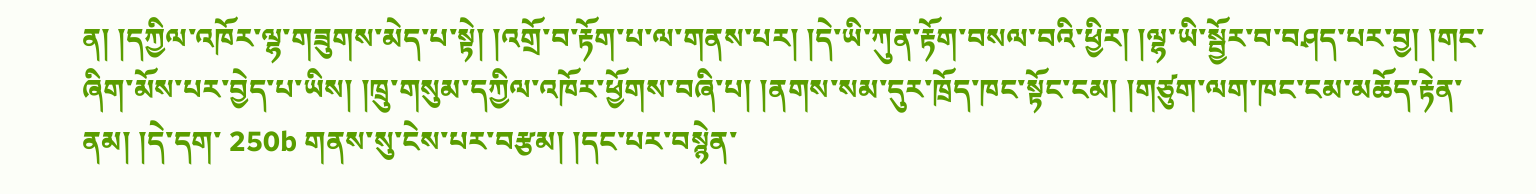ན། །དཀྱིལ་འཁོར་ལྷ་གཟུགས་མེད་པ་སྟེ། །འགྲོ་བ་རྟོག་པ་ལ་གནས་པར། །དེ་ཡི་ཀུན་རྟོག་བསལ་བའི་ཕྱིར། །ལྷ་ཡི་སྦྱོར་བ་བཤད་པར་བྱ། །གང་ཞིག་མོས་པར་བྱེད་པ་ཡིས། །ཁྲུ་གསུམ་དཀྱིལ་འཁོར་ཕྱོགས་བཞི་པ། །ནགས་སམ་དུར་ཁྲོད་ཁང་སྟོང་ངམ། །གཙུག་ལག་ཁང་ངམ་མཆོད་རྟེན་ནམ། །དེ་དག་ 250b གནས་སུ་ངེས་པར་བརྩམ། །དང་པར་བསྙེན་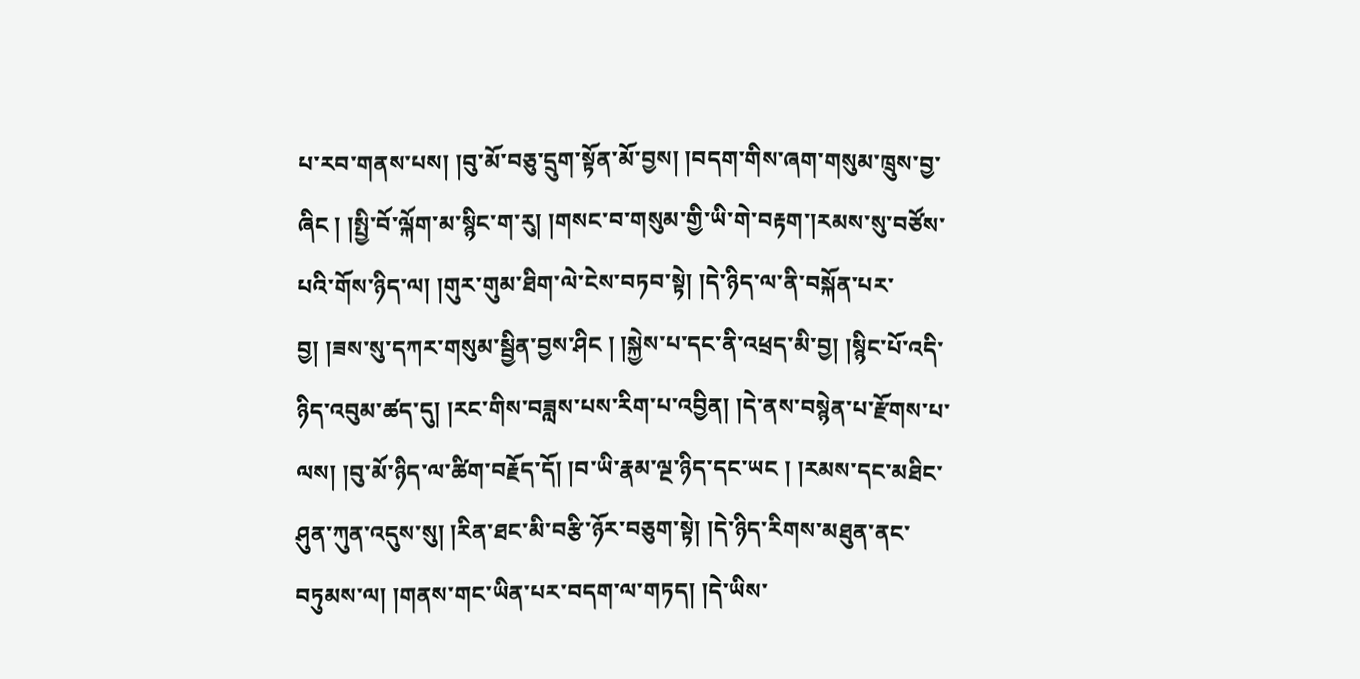པ་རབ་གནས་པས། །བུ་མོ་བཅུ་དྲུག་སྟོན་མོ་བྱས། །བདག་གིས་ཞག་གསུམ་ཁྲུས་བྱ་ཞིང ། །སྤྱི་བོ་ལྐོག་མ་སྙིང་ག་རུ། །གསང་བ་གསུམ་གྱི་ཡི་གེ་བརྟག་།རམས་སུ་བཙོས་པའི་གོས་ཉིད་ལ། །གུར་གུམ་ཐིག་ལེ་ངེས་བཏབ་སྟེ། །དེ་ཉིད་ལ་ནི་བསྐོན་པར་བྱ། །ཟས་སུ་དཀར་གསུམ་སྦྱིན་བྱས་ཤིང ། །སྐྱེས་པ་དང་ནི་འཕྲད་མི་བྱ། །སྙིང་པོ་འདི་ཉིད་འབུམ་ཚད་དུ། །རང་གིས་བཟླས་པས་རིག་པ་འབྱིན། །དེ་ནས་བསྙེན་པ་རྫོགས་པ་ལས། །བུ་མོ་ཉིད་ལ་ཚིག་བརྗོད་དོ། །བ་ཡི་རྣམ་ལྔ་ཉིད་དང་ཡང ། །རམས་དང་མཐིང་ཤུན་ཀུན་འདུས་སུ། །རིན་ཐང་མི་བརྩི་ཉོར་བཅུག་སྟེ། །དེ་ཉིད་རིགས་མཐུན་ནང་བཏུམས་ལ། །གནས་གང་ཡིན་པར་བདག་ལ་གཏད། །དེ་ཡིས་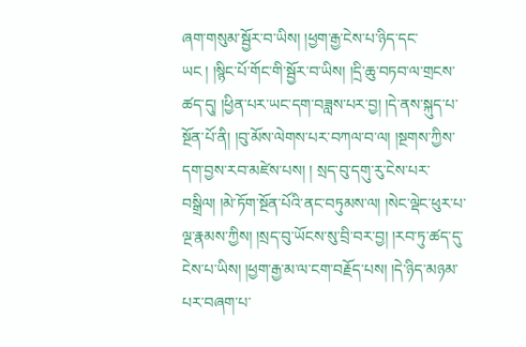ཞག་གསུམ་སྦྱོར་བ་ཡིས། །ཕྱག་རྒྱ་ངེས་པ་ཉིད་དང་ཡང ། །སྙིང་པོ་གོང་གི་སྦྱོར་བ་ཡིས། །དྲི་ཆུ་བཏབ་ལ་གྲངས་ཚད་དུ། །ཕྱིན་པར་ཡང་དག་བཟླས་པར་བྱ། །དེ་ནས་སྐུད་པ་སྔོན་པོ་ནི། །བུ་མོས་ལེགས་པར་བཀལ་བ་ལ། །སྔགས་ཀྱིས་དག་བྱས་རབ་མཛེས་པས། ། སྲད་བུ་དགུ་རུ་ངེས་པར་བསྒྲིལ། །མེ་ཏོག་སྔོན་པོའི་ནང་བཏུམས་ལ། །སེང་ལྡེང་ཕུར་པ་ལྔ་རྣམས་ཀྱིས། །སྲད་བུ་ཡོངས་སུ་བྲི་བར་བྱ། །རབ་ཏུ་ཚད་དུ་ངེས་པ་ཡིས། །ཕྱག་རྒྱ་མ་ལ་ངག་བརྗོད་པས། །དེ་ཉིད་མཉམ་པར་བཞག་པ་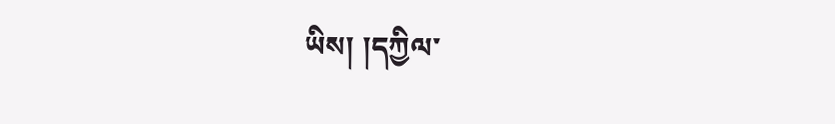ཡིས། །དཀྱིལ་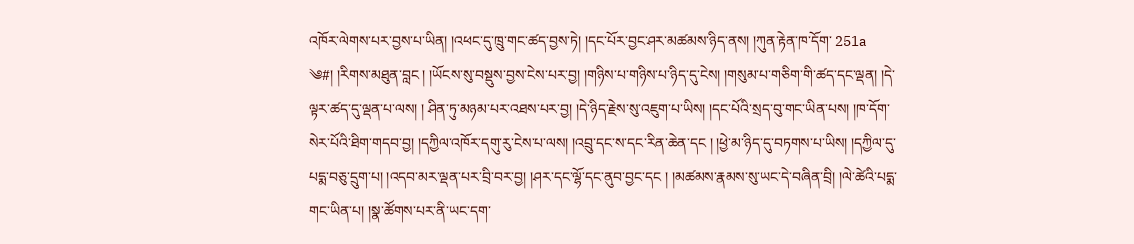འཁོར་ལེགས་པར་བྱས་པ་ཡིན། །འཕང་དུ་ཁྲུ་གང་ཚད་བྱས་ཏེ། །དང་པོར་བྱང་ཤར་མཚམས་ཉིད་ནས། །ཀུན་རྟེན་ཁ་དོག་ 251a ༄#། །རིགས་མཐུན་བླང ། །ཡོངས་སུ་བསྡུས་བྱས་ངེས་པར་བྱ། །གཉིས་པ་གཉིས་པ་ཉིད་དུ་ངེས། །གསུམ་པ་གཅིག་གི་ཚད་དང་ལྡན། །དེ་ལྟར་ཚད་དུ་ལྡན་པ་ལས། ། ཤིན་ཏུ་མཉམ་པར་འཐས་པར་བྱ། །དེ་ཉིད་རྗེས་སུ་འཇུག་པ་ཡིས། །དང་པོའི་སྲད་བུ་གང་ཡིན་པས། །ཁ་དོག་སེར་པོའི་ཐིག་གདབ་བྱ། །དཀྱིལ་འཁོར་དགུ་རུ་ངེས་པ་ལས། །འབྲུ་དང་ས་དང་རིན་ཆེན་དང ། །ཕྱེ་མ་ཉིད་དུ་བཏགས་པ་ཡིས། །དཀྱིལ་དུ་པདྨ་བཅུ་དྲུག་པ། །འདབ་མར་ལྡན་པར་བྲི་བར་བྱ། །ཤར་དང་ལྷོ་དང་ནུབ་བྱང་དང ། །མཚམས་རྣམས་སུ་ཡང་དེ་བཞིན་བྲི། །ལེ་ཚེའི་པདྨ་གང་ཡིན་པ། །སྣ་ཚོགས་པར་ནི་ཡང་དག་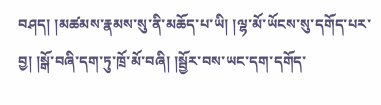བཤད། །མཚམས་རྣམས་སུ་ནི་མཆོད་པ་ཡི། །ལྷ་མོ་ཡོངས་སུ་དགོད་པར་བྱ། །སྒོ་བཞི་དག་ཏུ་ཁྲོ་མོ་བཞི། །སྦྱོར་བས་ཡང་དག་དགོད་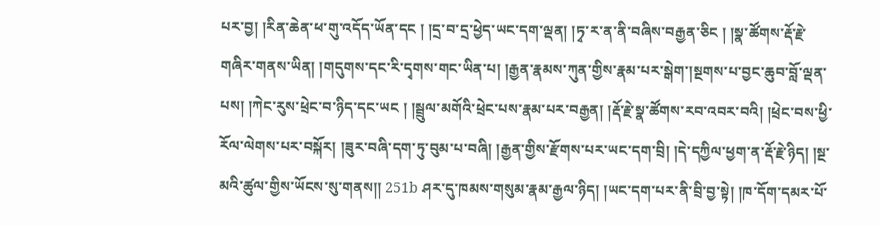པར་བྱ། །རིན་ཆེན་ཕ་གུ་འདོད་ཡོན་དང ། །དྲ་བ་དྲ་ཕྱེད་ཡང་དག་ལྡན། །ཏྭ་ར་ན་ནི་བཞིས་བརྒྱན་ཅིང ། །སྣ་ཚོགས་རྡོ་རྗེ་གཞིར་གནས་ཡིན། །གདུགས་དང་རི་དྭགས་གང་ཡིན་པ། །རྒྱན་རྣམས་ཀུན་གྱིས་རྣམ་པར་སྒེག་།སྔགས་པ་བྱང་ཆུབ་བློ་ལྡན་པས། །ཀེང་རུས་ཕྲེང་བ་ཉིད་དང་ཡང ། །སྦྲུལ་མགོའི་ཕྲེང་པས་རྣམ་པར་བརྒྱན། །རྡོ་རྗེ་སྣ་ཚོགས་རབ་འབར་བའི། །ཕྲེང་བས་ཕྱི་རོལ་ལེགས་པར་བསྐོར། །ཟུར་བཞི་དག་ཏུ་བུམ་པ་བཞི། །རྒྱན་གྱིས་རྫོགས་པར་ཡང་དག་བྲི། །དེ་དཀྱིལ་ཕྱག་ན་རྡོ་རྗེ་ཉིད། །སྔ་མའི་ཚུལ་གྱིས་ཡོངས་སུ་གནས།། 251b ཤར་དུ་ཁམས་གསུམ་རྣམ་རྒྱལ་ཉིད། །ཡང་དག་པར་ནི་བྲི་བྱ་སྟེ། །ཁ་དོག་དམར་པོ་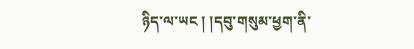ཉིད་ལ་ཡང ། །དབུ་གསུམ་ཕྱག་ནི་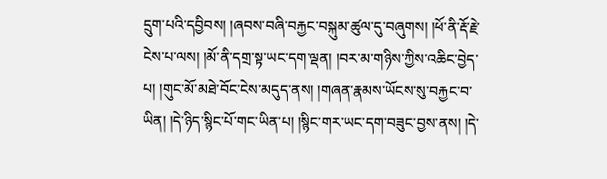དྲུག་པའི་དབྱིབས། །ཞབས་བཞི་བརྐྱང་བསྐུམ་ཚུལ་དུ་བཞུགས། །ཕོ་ནི་རྡོ་རྗེ་ངེས་པ་ལས། །མོ་ནི་དགྲ་སྟ་ཡང་དག་ལྡན། །བར་མ་གཉིས་ཀྱིས་འཆིང་བྱེད་པ། །གུང་མོ་མཐེ་བོང་ངེས་མདུད་ནས། །གཞན་རྣམས་ཡོངས་སུ་བརྐྱང་བ་ཡིན། །དེ་ཉིད་སྙིང་པོ་གང་ཡིན་པ། །སྙིང་གར་ཡང་དག་བཟུང་བྱས་ནས། །དེ་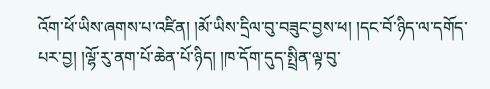འོག་ཕོ་ཡིས་ཞགས་པ་འཛིན། །མོ་ཡིས་དྲིལ་བུ་བཟུང་བྱས་ཕ། །དང་བོ་ཉིད་ལ་དགོད་པར་བྱ། །ལྷོ་རུ་ནག་པོ་ཆེན་པོ་ཉིད། །ཁ་དོག་དུད་སྤྲིན་ལྟ་བུ་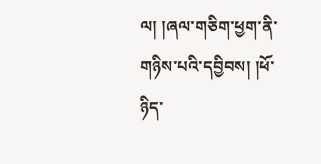ལ། །ཞལ་གཅིག་ཕྱག་ནི་གཉིས་པའི་དབྱིབས། །ཕོ་ཉིད་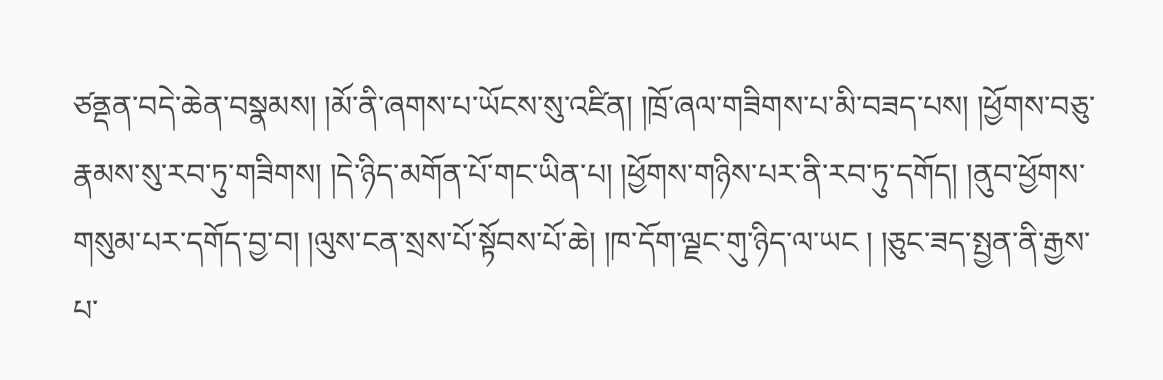ཙནྡན་བདེ་ཆེན་བསྣམས། །མོ་ནི་ཞགས་པ་ཡོངས་སུ་འཛིན། །ཁྲོ་ཞལ་གཟིགས་པ་མི་བཟད་པས། །ཕྱོགས་བཅུ་རྣམས་སུ་རབ་ཏུ་གཟིགས། །དེ་ཉིད་མགོན་པོ་གང་ཡིན་པ། །ཕྱོགས་གཉིས་པར་ནི་རབ་ཏུ་དགོད། །ནུབ་ཕྱོགས་གསུམ་པར་དགོད་བྱ་བ། །ལུས་ངན་སྲས་པོ་སྟོབས་པོ་ཆེ། །ཁ་དོག་ལྗང་གུ་ཉིད་ལ་ཡང ། །ཅུང་ཟད་སྤྱན་ནི་རྒྱས་པ་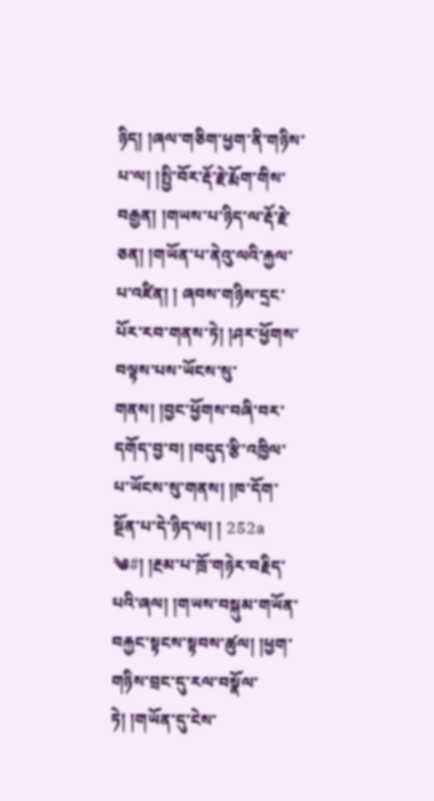ཉིད། །ཞལ་གཅིག་ཕྱག་ནི་གཉིས་པ་ལ། །སྤྱི་བོར་རྡོ་རྗེ་རྨོག་གིས་བརྒྱན། །གཡས་པ་ཉིད་ལ་རྡོ་རྗེ་ཅན། །གཡོན་པ་ནེའུ་ལའི་རྐྱལ་པ་འཛིན། ། ཞབས་གཉིས་དྲང་པོར་རབ་གནས་ཏེ། །ཤར་ཕྱོགས་བལྟས་པས་ཡོངས་སུ་གནས། །བྱང་ཕྱོགས་བཞི་བར་དགོད་བྱ་བ། །བདུད་རྩི་འཁྱིལ་པ་ཡོངས་སུ་གནས། །ཁ་དོག་སྔོན་པ་དེ་ཉིད་ལ། ། 252a ༄#། །རྔམ་པ་ཁྲོ་གཉེར་བརྗིད་པའི་ཞལ། །གཡས་བསྐུམ་གཡོན་བརྐྱང་སྟངས་སྟབས་ཚུལ། །ཕྱག་གཉིས་བྲང་དུ་རལ་བསྣོལ་ཏེ། །གཡོན་དུ་ངེས་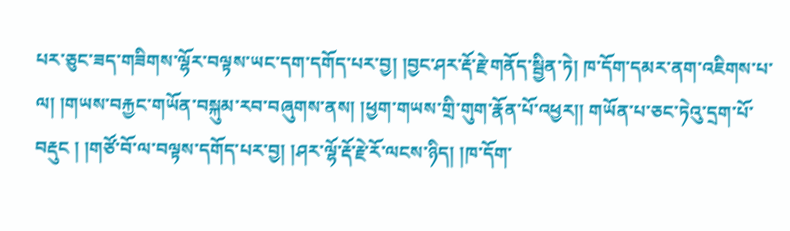པར་ཅུང་ཟད་གཟིགས་ལྷོར་བལྟས་ཡང་དག་དགོད་པར་བྱ། །བྱང་ཤར་རྡོ་རྗེ་གནོད་སྦྱིན་ཏེ། ཁ་དོག་དམར་ནག་འཇིགས་པ་ལ། །གཡས་བརྐྱང་གཡོན་བསྐུམ་རབ་བཞུགས་ནས། །ཕྱག་གཡས་གྲི་གུག་རྣོན་པོ་འཕྱར།། གཡོན་པ་ཅང་ཏེའུ་དྲག་པོ་བརྡུང ། །གཙོ་བོ་ལ་བལྟས་དགོད་པར་བྱ། །ཤར་ལྷོ་རྡོ་རྗེ་རོ་ལངས་ཉིད། །ཁ་དོག་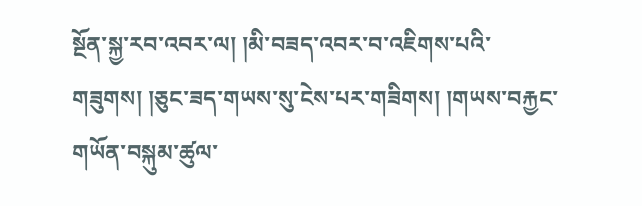སྔོན་སྐྱ་རབ་འབར་ལ། །མི་བཟད་འབར་བ་འཇིགས་པའི་གཟུགས། །ཅུང་ཟད་གཡས་སུ་ངེས་པར་གཟིགས། །གཡས་བརྐྱང་གཡོན་བསྐུམ་ཚུལ་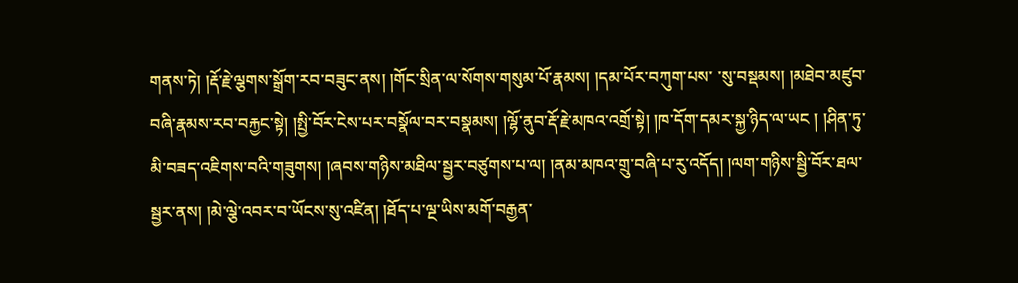གནས་ཏེ། །རྡོ་རྗེ་ལྕགས་སྒྲོག་རབ་བཟུང་ནས། །གོང་སྲིན་ལ་སོགས་གསུམ་པོ་རྣམས། །དམ་པོར་བཀུག་པས་ ་སུ་བསྡམས། །མཐེབ་མཛུབ་བཞི་རྣམས་རབ་བརྐྱང་སྟེ། །སྤྱི་བོར་ངེས་པར་བསྣོལ་བར་བསྣམས། །ལྷོ་ནུབ་རྡོ་རྗེ་མཁའ་འགྲོ་སྟེ། །ཁ་དོག་དམར་སྐྱ་ཉིད་ལ་ཡང ། །ཤིན་ཏུ་མི་བཟད་འཇིགས་བའི་གཟུགས། །ཞབས་གཉིས་མཐིལ་སྦྱར་བཙུགས་པ་ལ། །ནམ་མཁའ་གྲུ་བཞི་པ་རུ་འདོད། །ལག་གཉིས་སྦྱི་བོར་ཐལ་སྦྱར་ནས། །མེ་ལྕེ་འབར་བ་ཡོངས་སུ་འཛིན། །ཐོད་པ་ལྔ་ཡིས་མགོ་བརྒྱན་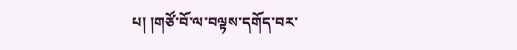པ། །གཙོ་བོ་ལ་བལྟས་དགོད་བར་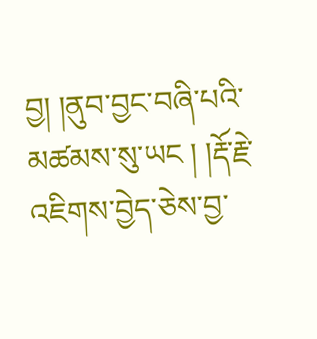བྱ། །ནུབ་བྱང་བཞི་པའི་མཚམས་སུ་ཡང ། །རྡོ་རྗེ་འཇིགས་བྱེད་ཅེས་བྱ་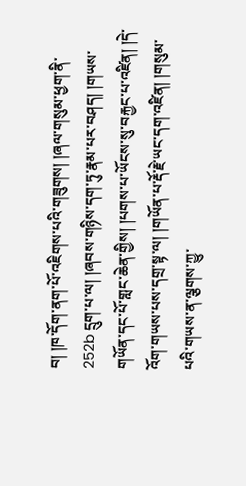བ། །ཁ་དོག་ནག་པོ་འཇིགས་པའི་གཟུགས། །ཞལ་གསུམ་ཕྱག་ནི་ 252b དྲུག་པ་ལ། །ཞབས་གཉིས་དག་ཏུ་རྣམ་པར་བཤད། །གཡས་གཡོན་དང་པོ་གླང་ཆེན་གྱིས། །པགས་པ་ཡོངས་སུ་བརྐྱང་པ་འཛིན། །དེ་འོག་གཡས་པས་དགྲ་སྟ་ལ། །གཡོན་པ་རྡོ་རྗེ་ཡང་དག་འཛིན། །གསུམ་པའི་གཡས་ན་ལྕགས་ཀྱུ་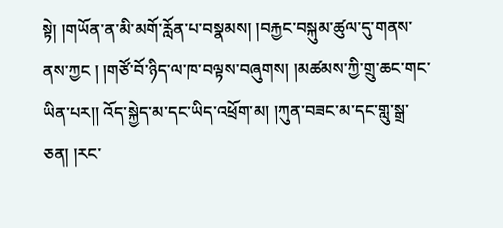སྟེ། །གཡོན་ན་མི་མགོ་རློན་པ་བསྣམས། །བརྐྱང་བསྐུམ་ཚུལ་དུ་གནས་ནས་ཀྱང ། །གཙོ་བོ་ཉིད་ལ་ཁ་བལྟས་བཞུགས། །མཚམས་ཀྱི་གྲུ་ཆང་གང་ཡིན་པར།། འོད་སྐྱེད་མ་དང་ཡིད་འཕྲོག་མ། །ཀུན་བཟང་མ་དང་གླུ་སྒྲ་ཅན། །རང་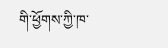གི་ཕྱོགས་ཀྱི་ཁ་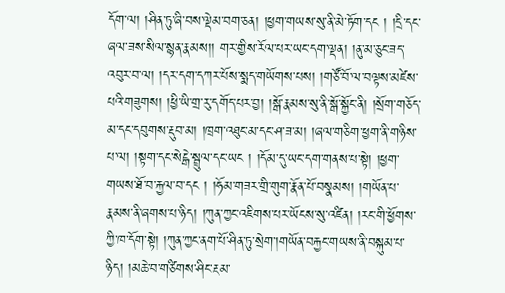དོག་ལ། །ཤིན་ཏུ་ཞི་བས་ལྡེམ་བག་ཅན། །ཕྱག་གཡས་སུ་ནི་མེ་ཏོག་དང ། །དྲི་དང་ཞལ་ཟས་སིལ་སྙན་རྣམས།། གར་གྱིས་རོལ་པར་ཡང་དག་ལྡན། །ནུ་མ་ཅུང་ཟད་འབུར་བ་ལ། །དར་དག་དཀར་པོས་སྨད་གཡོགས་པས། །གཙོ་བོ་ལ་བལྟས་མཛེས་པའི་གཟུགས། །ཕྱི་ཡི་གྲ་རུ་དགོད་པར་བྱ། །སྒོ་རྣམས་སུ་ནི་སྒོ་སྐྱོང་ནི། །སྲོག་གཅོད་མ་དང་དབུགས་རྡུབ་མ། །ཁྲག་འཐུང་མ་དང་ཤ་ཟ་མ། །ཞལ་གཅིག་ཕྱག་ནི་གཉིས་པ་ལ། །སྟག་དང་སེངྒེ་སྦྲུལ་དང་ཡང ། །དོམ་དུ་ཡང་དག་གནས་པ་སྟེ། །ཕྱག་གཡས་ཐོ་བ་རྐྱལ་བ་དང ། །ཧོམ་གཟར་གྲི་གུག་རྣོན་པོ་བསྣམས། །གཡོན་པ་རྣམས་ནི་ཞགས་པ་ཉིད། །ཀུན་ཀྱང་འཇིགས་པར་ཡོངས་སུ་འཛིན། །རང་གི་ཕྱོགས་ཀྱི་ཁ་དོག་སྟེ། །ཀུན་ཀྱང་ནག་པོ་ཤིན་ཏུ་སྲེག་།གཡོན་བརྐྱང་གཡས་ནི་བསྐུམ་པ་ཉིད། །མཆེ་བ་གཙིགས་ཤིང་རྔམ་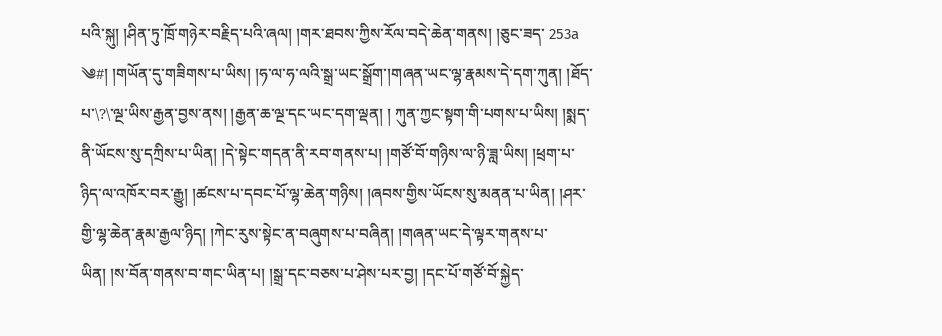པའི་སྐུ། །ཤིན་ཏུ་ཁྲོ་གཉེར་བརྗིད་པའི་ཞལ། །གར་ཐབས་ཀྱིས་རོལ་བདེ་ཆེན་གནས། །ཅུང་ཟད་ 253a ༄#། །གཡོན་དུ་གཟིགས་པ་ཡིས། །ཧ་ལ་ཧ་ལའི་སྒྲ་ཡང་སྒྲོག་།གཞན་ཡང་ལྷ་རྣམས་དེ་དག་ཀུན། །ཐོད་པ་\?\་ལྔ་ཡིས་རྒྱན་བྱས་ནས། །རྒྱན་ཆ་ལྔ་དང་ཡང་དག་ལྡན། ། ཀུན་ཀྱང་སྟག་གི་པགས་པ་ཡིས། །སྨད་ནི་ཡོངས་སུ་དཀྲིས་པ་ཡིན། །དེ་སྟེང་གདན་ནི་རབ་གནས་པ། །གཙོ་བོ་གཉིས་ལ་ཉི་ཟླ་ཡིས། །ཕྲག་པ་ཉིད་ལ་འཁོར་བར་རྒྱུ། །ཚངས་པ་དབང་པོ་ལྷ་ཆེན་གཉིས། །ཞབས་གྱིས་ཡོངས་སུ་མནན་པ་ཡིན། །ཤར་གྱི་ལྷ་ཆེན་རྣམ་རྒྱལ་ཉིད། །ཀེང་རུས་སྟེང་ན་བཞུགས་པ་བཞིན། །གཞན་ཡང་དེ་ལྟར་གནས་པ་ཡིན། །ས་བོན་གནས་བ་གང་ཡིན་པ། །སྒྲ་དང་བཅས་པ་ཤེས་པར་བྱ། །དང་པོ་གཙོ་བོ་སྐྱེད་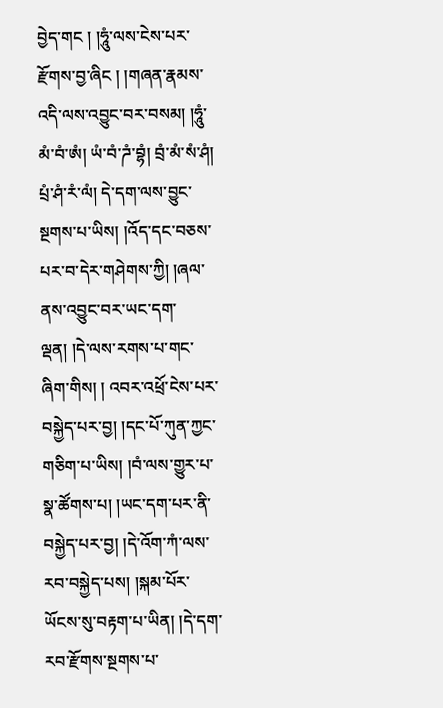བྱེད་གང ། །ཧཱུཾ་ལས་ངེས་པར་རྫོགས་བྱ་ཞིང ། །གཞན་རྣམས་འདི་ལས་འབྱུང་བར་བསམ། །ཧཱུཾ་མཾ་བཾ་ཨཾ། ཡཾ་བཾ་ཌཾ་བྷཾ། བྲཾ་མཾ་སཾ་ཤཾ། པྲཾ་ཤཾ་རཾ་ལཾ། དེ་དག་ལས་བྱུང་སྔགས་པ་ཡིས། །འོད་དང་བཅས་པར་བ་དེར་གཤེགས་ཀྱི། །ཞལ་ནས་འབྱུང་བར་ཡང་དག་ལྡན། །དེ་ལས་རགས་པ་གང་ཞིག་གིས། ། འབར་འཕྲོ་ངེས་པར་བསྐྱེད་པར་བྱ། །དང་པོ་ཀུན་ཀྱང་གཅིག་པ་ཡིས། །བཾ་ལས་གྱུར་པ་སྣ་ཚོགས་པ། །ཡང་དག་པར་ནི་བསྐྱེད་པར་བྱ། །དེ་འོག་ཀཾ་ལས་རབ་བསྐྱེད་པས། །སྐམ་པོར་ཡོངས་སུ་བརྟག་པ་ཡིན། །དེ་དག་རབ་རྫོགས་སྔགས་པ་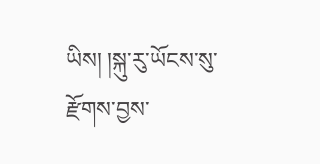ཡིས། །སྐུ་རུ་ཡོངས་སུ་རྫོགས་བྱས་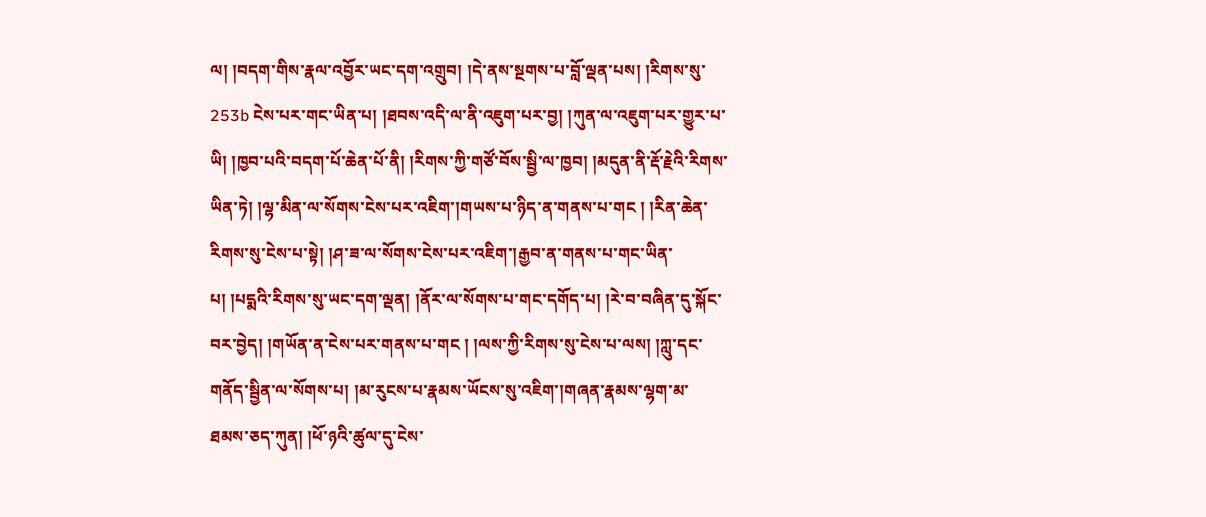ལ། །བདག་གིས་རྣལ་འབྱོར་ཡང་དག་འགྲུབ། །དེ་ནས་སྔགས་པ་བློ་ལྡན་པས། །རིགས་སུ་ 253b ངེས་པར་གང་ཡིན་པ། །ཐབས་འདི་ལ་ནི་འཇུག་པར་བྱ། །ཀུན་ལ་འཇུག་པར་གྱུར་པ་ཡི། །ཁྱབ་པའི་བདག་པོ་ཆེན་པོ་ནི། །རིགས་ཀྱི་གཙོ་བོས་སྦྱི་ལ་ཁྱབ། །མདུན་ནི་རྡོ་རྗེའི་རིགས་ཡིན་ཏེ། །ལྷ་མིན་ལ་སོགས་ངེས་པར་འཇིག་།གཡས་པ་ཉིད་ན་གནས་པ་གང ། །རིན་ཆེན་རིགས་སུ་ངེས་པ་སྟེ། །ཤ་ཟ་ལ་སོགས་ངེས་པར་འཇིག་།རྒྱབ་ན་གནས་པ་གང་ཡིན་པ། །པདྨའི་རིགས་སུ་ཡང་དག་ལྡན། །ནོར་ལ་སོགས་པ་གང་དགོད་པ། །རེ་བ་བཞིན་དུ་སྐོང་བར་བྱེད། །གཡོན་ན་ངེས་པར་གནས་པ་གང ། །ལས་ཀྱི་རིགས་སུ་ངེས་པ་ལས། །ཀླུ་དང་གནོད་སྦྱིན་ལ་སོགས་པ། །མ་རུངས་པ་རྣམས་ཡོངས་སུ་འཇིག་།གཞན་རྣམས་ལྷག་མ་ཐམས་ཅད་ཀུན། །ཕོ་ཉའི་ཚུལ་དུ་ངེས་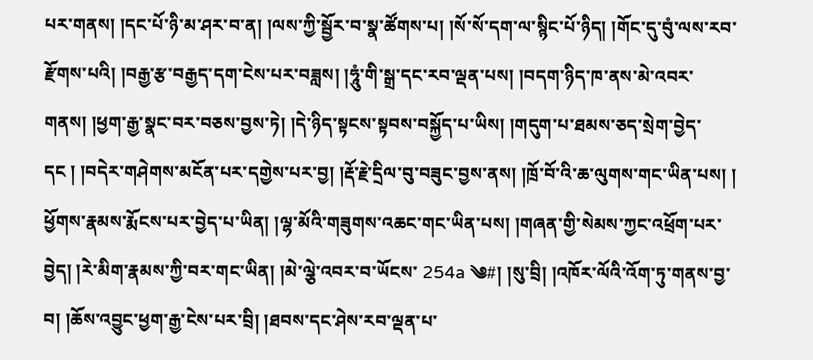པར་གནས། །དང་པོ་ཉི་མ་ཤར་བ་ན། །ལས་ཀྱི་སྦྱོར་བ་སྣ་ཚོགས་པ། །སོ་སོ་དག་ལ་སྙིང་པོ་ཉིད། །གོང་དུ་བུཾ་ལས་རབ་རྫོགས་པའི། །བརྒྱ་རྩ་བརྒྱད་དག་ངེས་པར་བཟླས། །ཧཱུཾ་གི་སྒྲ་དང་རབ་ལྡན་པས། །བདག་ཉིད་ཁ་ནས་མེ་འབར་གནས། །ཕྱག་རྒྱ་སྣང་བར་བཅས་བྱས་ཏེ། །དེ་ཉིད་སྟངས་སྟབས་བསྐྱོད་པ་ཡིས། །གདུག་པ་ཐམས་ཅད་སྲེག་བྱེད་དང ། །བདེར་གཤེགས་མངོན་པར་དགྱེས་པར་བྱ། །རྡོ་རྗེ་དྲིལ་བུ་བཟུང་བྱས་ནས། །ཁྲོ་བོ་འི་ཆ་ལུགས་གང་ཡིན་པས། ། ཕྱོགས་རྣམས་རྨོངས་པར་བྱེད་པ་ཡིན། །ལྷ་མོའི་གཟུགས་འཆང་གང་ཡིན་པས། །གཞན་གྱི་སེམས་ཀྱང་འཕྲོག་པར་བྱེད། །རེ་མིག་རྣམས་ཀྱི་བར་གང་ཡིན། །མེ་ལྕེ་འབར་བ་ཡོངས་ 254a ༄#། །སུ་བྲི། །འཁོར་ལོའི་འོག་ཏུ་གནས་བྱ་བ། །ཆོས་འབྱུང་ཕྱག་རྒྱ་ངེས་པར་བྲི། །ཐབས་དང་ཤེས་རབ་ལྡན་པ་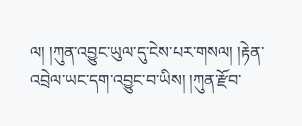ལ། །ཀུན་འབྱུང་ཡུལ་དུ་ངེས་པར་གསལ། །རྟེན་འབྲེལ་ཡང་དག་འབྱུང་བ་ཡིས། །ཀུན་རྫོབ་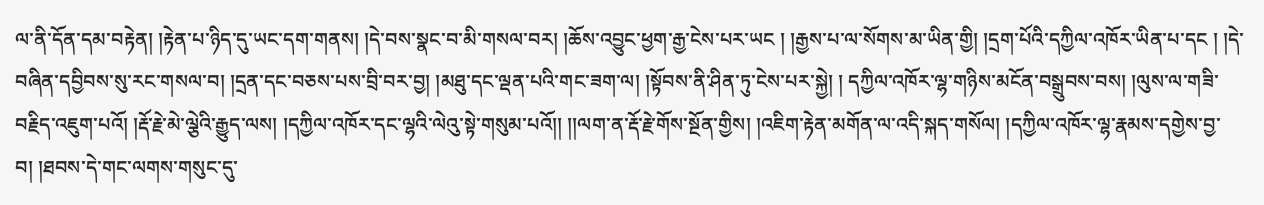ལ་ནི་དོན་དམ་བརྟེན། །རྟེན་པ་ཉིད་དུ་ཡང་དག་གནས། །དེ་བས་སྣང་བ་མི་གསལ་བར། །ཆོས་འབྱུང་ཕྱག་རྒྱ་ངེས་པར་ཡང ། །རྒྱས་པ་ལ་སོགས་མ་ཡིན་གྱི། །དྲག་པོའི་དཀྱིལ་འཁོར་ཡིན་པ་དང ། །དེ་བཞིན་དབྱིབས་སུ་རང་གསལ་བ། །དྲན་དང་བཅས་པས་བྲི་བར་བྱ། །མཐུ་དང་ལྡན་པའི་གང་ཟག་ལ། །སྟོབས་ནི་ཤིན་ཏུ་ངེས་པར་སྐྱེ། ། དཀྱིལ་འཁོར་ལྷ་གཉིས་མངོན་བསྒྲུབས་བས། །ལུས་ལ་གཟི་བརྗིད་འཇུག་པའོ། །རྡོ་རྗེ་མེ་ལྕེའི་རྒྱུད་ལས། །དཀྱིལ་འཁོར་དང་ལྷའི་ལེའུ་སྟེ་གསུམ་པའོ།། །།ལག་ན་རྡོ་རྗེ་གོས་སྔོན་གྱིས། །འཇིག་རྟེན་མགོན་ལ་འདི་སྐད་གསོལ། །དཀྱིལ་འཁོར་ལྷ་རྣམས་དགྱེས་བྱ་བ། །ཐབས་དེ་གང་ལགས་གསུང་དུ་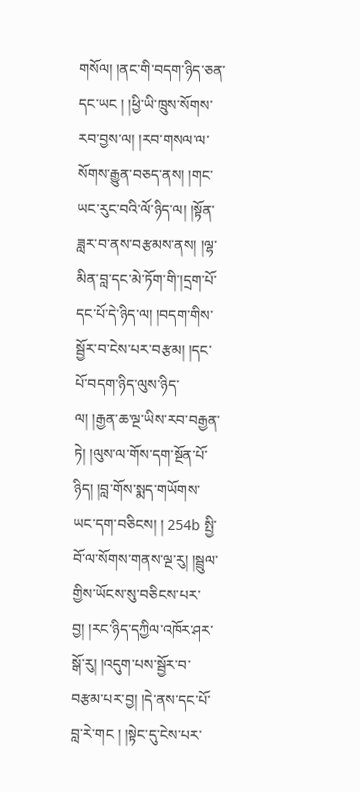གསོལ། །ནང་གི་བདག་ཉིད་ཅན་དང་ཡང ། །ཕྱི་ཡི་ཁྲུས་སོགས་རབ་བྱས་ལ། །རབ་གསལ་ལ་སོགས་རྒྱུན་བཅད་ནས། །གང་ཡང་རུང་བའི་ལོ་ཉིད་ལ། །སྟོན་ཟླར་བ་ནས་བརྩམས་ནས། །ལྷ་མིན་བླ་དང་མེ་ཏོག་གི་།དྲག་པོ་དང་པོ་དེ་ཉིད་ལ། །བདག་གིས་སྦྱོར་བ་ངེས་པར་བརྩམ། །དང་པོ་བདག་ཉིད་ལུས་ཉིད་ལ། །རྒྱན་ཆ་ལྔ་ཡིས་རབ་བརྒྱན་ཏེ། །ལུས་ལ་གོས་དག་སྔོན་པོ་ཉིད། །བླ་གོས་སྨད་གཡོགས་ཡང་དག་བཅིངས། ། 254b སྤྱི་བོ་ལ་སོགས་གནས་ལྔ་རུ། །སྦྲུལ་གྱིས་ཡོངས་སུ་བཅིངས་པར་བྱ། །རང་ཉིད་དཀྱིལ་འཁོར་ཤར་སྒོ་རུ། །འདུག་པས་སྦྱོར་བ་བརྩམ་པར་བྱ། །དེ་ནས་དང་པོ་བླ་རེ་གང ། །སྟེང་དུ་ངེས་པར་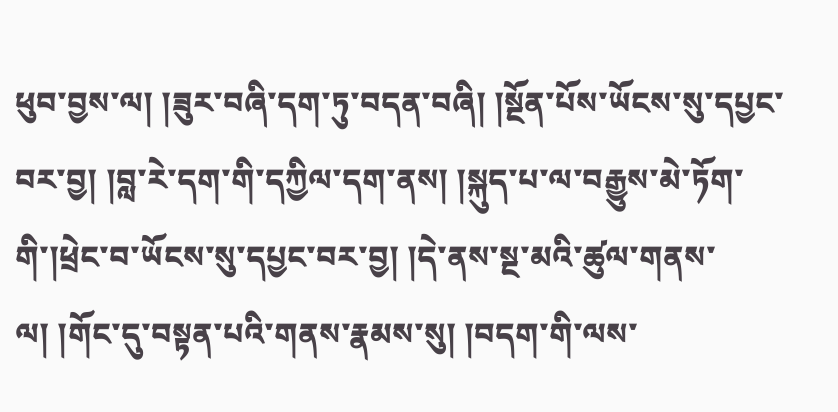ཕུབ་བྱས་ལ། །ཟུར་བཞི་དག་ཏུ་བདན་བཞི། །སྔོན་པོས་ཡོངས་སུ་དཔྱང་བར་བྱ། །བླ་རེ་དག་གི་དཀྱིལ་དག་ནས། །སྐུད་པ་ལ་བརྒྱུས་མེ་ཏོག་གི་།ཕྲེང་བ་ཡོངས་སུ་དཔྱང་བར་བྱ། །དེ་ནས་སྔ་མའི་ཚུལ་གནས་ལ། །གོང་དུ་བསྟན་པའི་གནས་རྣམས་སུ། །བདག་གི་ལས་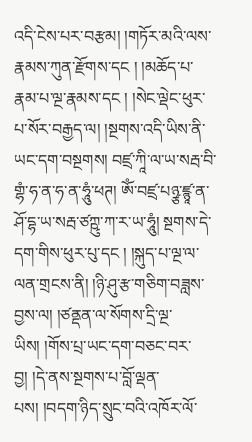འདི་ངེས་པར་བརྩམ། །གཏོར་མའི་ལས་རྣམས་ཀུན་རྫོགས་དང ། །མཆོད་པ་རྣམ་པ་ལྔ་རྣམས་དང ། །སེང་ལྡེང་ཕུར་པ་སོར་བརྒྱད་ལ། །སྔགས་འདི་ཡིས་ནི་ཡང་དག་བསྔགས། བཛྲ་ཀཱི་ལ་ཡ་སརྦ་བི་གྷཾ་ཧ་ན་ཧ་ན་ཧཱུཾ་ཕཊ། ཨོཾ་བཛྲ་པཉྩ་ཛྙཱ་ན་ཤོ་དྷ་ཡ་སརྦ་ཙཀྵུ་ཀ་ར་ཡ་ཧཱུཾ། སྔགས་དེ་དག་གིས་ཕུར་པུ་དང ། །སྐུད་པ་ལྔ་ལ་ལན་གྲངས་ནི། །ཉི་ཤུ་རྩ་གཅིག་བཟླས་བྱས་ལ། །ཙནྡན་ལ་སོགས་དྲི་ལྔ་ཡིས། །གོས་པྲ་ཡང་དག་བཅང་བར་བྱ། །དེ་ནས་སྔགས་པ་བློ་ལྡན་པས། །བདག་ཉིད་སྲུང་བའི་འཁོར་ལོ་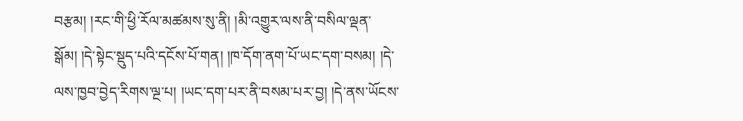བརྩམ། །རང་གི་ཕྱི་རོལ་མཚམས་སུ་ནི། །མི་འགྱུར་ལས་ནི་བསིལ་ལྡན་སྒོམ། །དེ་སྟེང་སྡུད་པའི་དངོས་པོ་གན། །ཁ་དོག་ནག་པོ་ཡང་དག་བསམ། །དེ་ལས་ཁྱབ་བྱེད་རིགས་ལྔ་པ། །ཡང་དག་པར་ནི་བསམ་པར་བྱ། །དེ་ནས་ཡོངས་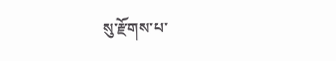སུ་རྫོགས་པ་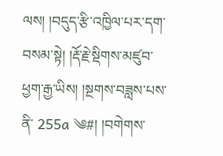ལས། །བདུད་རྩི་འཁྱིལ་པར་དག་བསམ་སྟེ། །རྡོ་རྗེ་སྡིགས་མཛུབ་ཕྱག་རྒྱ་ཡིས། །སྔགས་བཟླས་པས་ནི་ 255a ༄#། །བགེགས་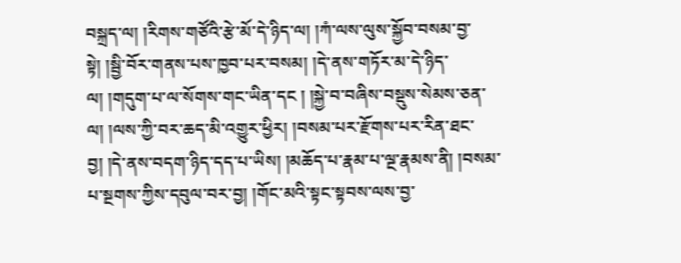བསྐྲད་ལ། །རིགས་གཙོའི་རྩེ་མོ་དེ་ཉིད་ལ། །ཀཾ་ལས་ལུས་སྐྱོབ་བསམ་བྱ་སྟེ། །སྦྱི་བོར་གནས་པས་ཁྱབ་པར་བསམ། །དེ་ནས་གཏོར་མ་དེ་ཉིད་ལ། །གདུག་པ་ལ་སོགས་གང་ཡིན་དང ། །སྐྱེ་བ་བཞིས་བསྡུས་སེམས་ཅན་ལ། །ལས་ཀྱི་བར་ཆད་མི་འགྱུར་ཕྱིར། །བསམ་པར་རྫོགས་པར་རིན་ཐང་བྱ། །དེ་ནས་བདག་ཉིད་དད་པ་ཡིས། །མཆོད་པ་རྣམ་པ་ལྔ་རྣམས་ནི། །བསམ་པ་སྔགས་ཀྱིས་དབུལ་བར་བྱ། །གོང་མའི་སྟང་སྟབས་ལས་བྱ་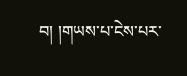བ། །གཡས་པ་ངེས་པར་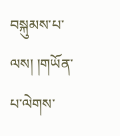བསྐུམས་པ་ལས། །གཡོན་པ་ལེགས་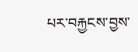པར་བརྐྱངས་བྱས་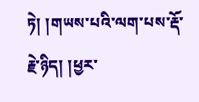ཏེ། །གཡས་པའི་ལག་པས་རྡོ་རྗེ་ཉིད། །ཕྱར་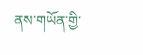ནས་གཡོན་གྱི་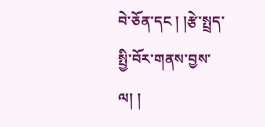བེ་ཅོན་དང ། །རྩེ་སྤྲད་སྤྱི་བོར་གནས་བྱས་ལ། །